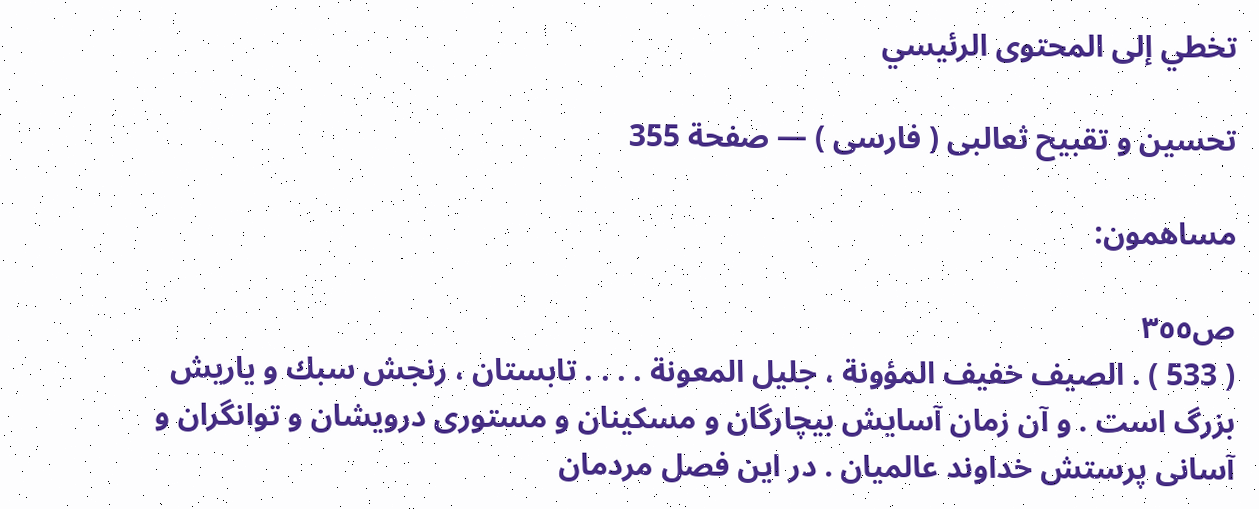تخطي إلى المحتوى الرئيسي

تحسين و تقبيح ثعالبى ( فارسى ) — صفحة 355

مساهمون:

ص٣٥٥
( 533 ) . الصيف خفيف المؤونة ، جليل المعونة . . . . تابستان ، رنجش سبك و ياريش بزرگ است . و آن زمان آسايش بيچارگان و مسكينان و مستورى درويشان و توانگران و آسانى پرستش خداوند عالميان . در اين فصل مردمان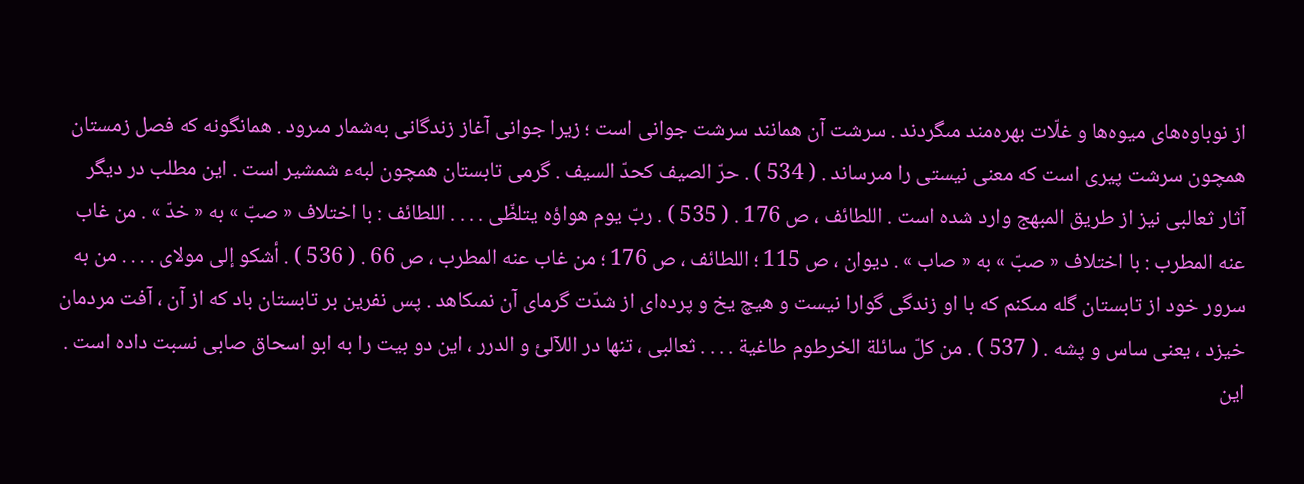از نوباوه‌هاى ميوه‌ها و غلّات بهره‌مند مىگردند . سرشت آن همانند سرشت جوانى است ؛ زيرا جوانى آغاز زندگانى به‌شمار مىرود . همانگونه كه فصل زمستان همچون سرشت پيرى است كه معنى نيستى را مىرساند . ( 534 ) . حرّ الصيف كحدّ السيف . گرمى تابستان همچون لبهء شمشير است . اين مطلب در ديگر آثار ثعالبى نيز از طريق المبهج وارد شده است . اللطائف ، ص 176 . ( 535 ) . ربّ يوم هواؤه يتلظّى . . . . اللطائف : با اختلاف « صبّ » به « خدّ » . من غاب عنه المطرب : با اختلاف « صبّ » به « صاب » . ديوان ، ص 115 ؛ اللطائف ، ص 176 ؛ من غاب عنه المطرب ، ص 66 . ( 536 ) . أشكو إلى مولاى . . . . من به سرور خود از تابستان گله مىكنم كه با او زندگى گوارا نيست و هيچ يخ و پرده‌اى از شدّت گرماى آن نمىكاهد . پس نفرين بر تابستان باد كه از آن ، آفت مردمان خيزد ، يعنى ساس و پشه . ( 537 ) . من كلّ سائلة الخرطوم طاغية . . . . ثعالبى ، تنها در اللآلئ و الدرر ، اين دو بيت را به ابو اسحاق صابى نسبت داده است . اين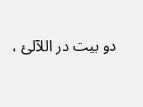دو بيت در اللآلئ ،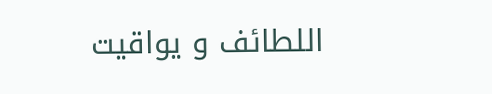اللطائف و يواقيت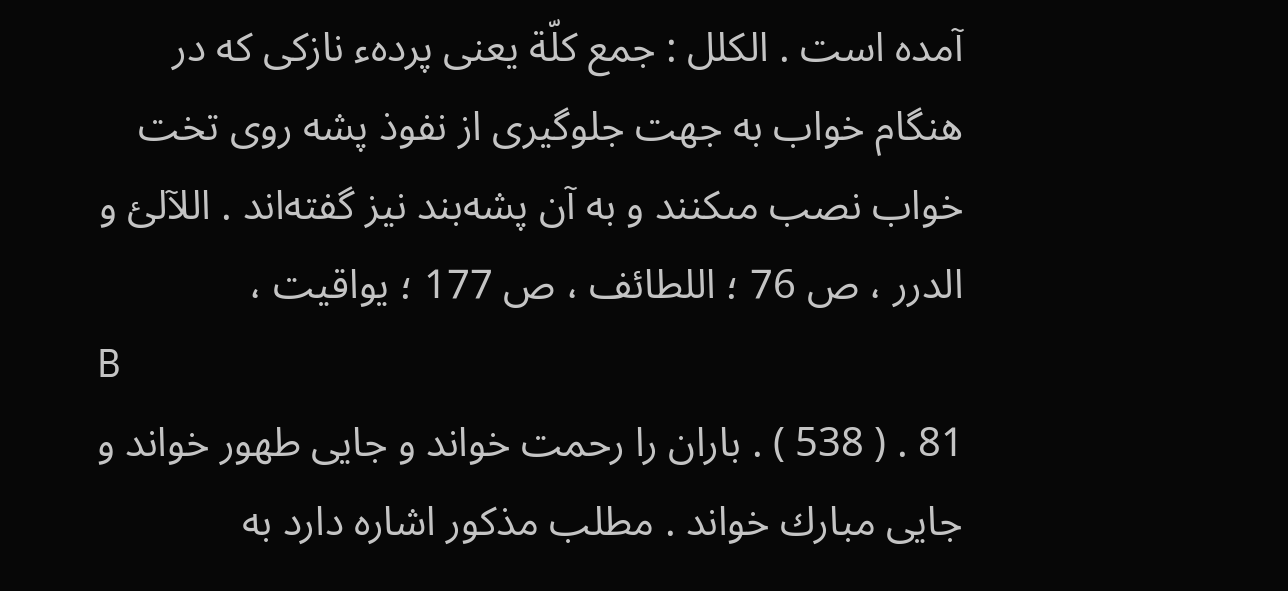آمده است . الكلل : جمع كلّة يعنى پردهء نازكى كه در هنگام خواب به جهت جلوگيرى از نفوذ پشه روى تخت خواب نصب مىكنند و به آن پشه‌بند نيز گفته‌اند . اللآلئ و الدرر ، ص 76 ؛ اللطائف ، ص 177 ؛ يواقيت ،
B
81 . ( 538 ) . باران را رحمت خواند و جايى طهور خواند و جايى مبارك خواند . مطلب مذكور اشاره دارد به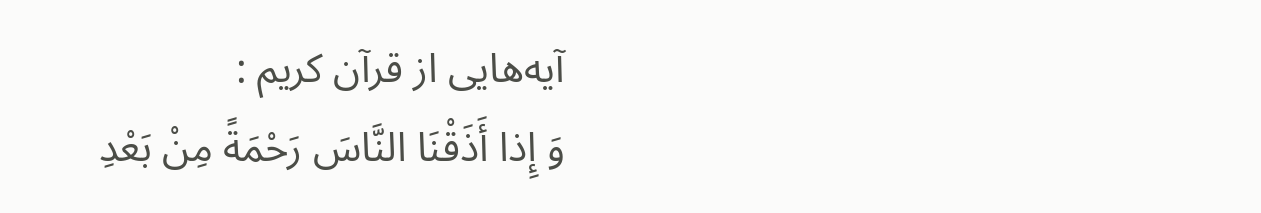آيه‌هايى از قرآن كريم :
وَ إِذا أَذَقْنَا النَّاسَ رَحْمَةً مِنْ بَعْدِ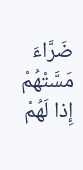ضَرَّاءَ مَسَّتْهُمْ إِذا لَهُمْ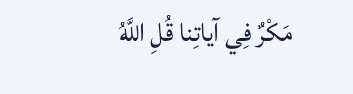مَكْرٌ فِي آياتِنا قُلِ اللَّهُ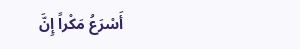أَسْرَعُ مَكْراً إِنَّ